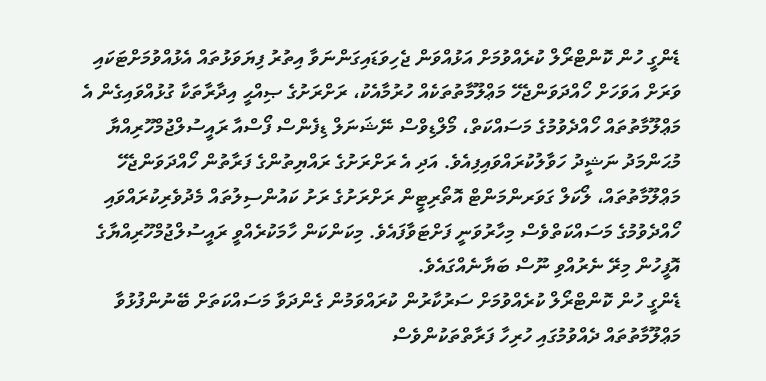ޑެންގީ ހުން ކޮންޓްރޯލް ކުރެއްވުމަށް އަޅުއްވަން ޖެހިވަޑައިގަންނަވާ އިތުރު ފިޔަވަޅުތައް އެޅުއްވުމަށްޓަކައި ވަރަށް އަވަހަށް ހޯއްދަވަންޖެހޭ މަޢްލޫމާތުތަކެއް ހުރުމާއެކު، ރަށްރަށުގެ ޞިއްޙީ އިދާރާތަކާ ގުޅުއްވައިގެން އެ މަޢްލޫމާތުތައް ހޯއްދެވުމުގެ މަސައްކަތް، މޯލްޑިވްސް ނޭޝަނަލް ޑިފެންސް ފޯސްއާ ރައީސުލްޖުމްހޫރިއްޔާ މުޙަންމަދު ނަޝީދު ހަވާލުކުރައްވައިފިއެވެ. އަދި އެ ރަށްރަށުގެ ރައްޔިތުންގެ ފަރާތުން ހޯއްދަވަންޖެހޭ މަޢްލޫމާތުތައް، ލޯކަލް ގަވަރންމަންޓް އޮތޯރިޓީން ރަށްރަށުގެ ރަށު ކައުންސިލުތައް މެދުވެރިކުރައްވައި ހޯއްދެވުމުގެ މަސައްކަތްވެސް މިހާރުވަނީ ފަށްޓަވާފައެވެ. މިކަންކަން ހާމަކުރެއްވީ ރައީސުލްޖުމްހޫރިއްޔާގެ އޮފީހުން މިރޭ ނެރުއްވި ނޫސް ބަޔާނެއްގައެވެ.
ޑެންގީ ހުން ކޮންޓްރޯލް ކުރެއްވުމަށް ސަރުކާރުން ކުރައްވަމުން ގެންދަވާ މަސައްކަތަށް ބޭނުންފުޅުވާ މަޢްލޫމާތުތައް ދެއްވުމުގައި ހުރިހާ ފަރާތްތަކުންވެސް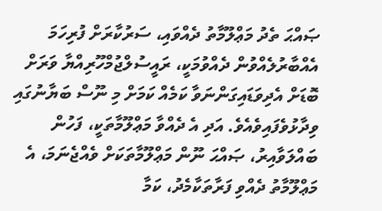ޞައްޙަ ތެދު މަޢްލޫމާތު ދެއްވައި، ސަރުކާރަށް ފުރިހަމަ އެއްބާރުލެއްވުން ދެއްވުމަކީ، ރައީސުލްޖުމްހޫރިއްޔާ ވަރަށް ބޮޑަށް އެދިވަޑައިގަންނަވާ ކަމެއް ކަމަށް މި ނޫސް ބަޔާނުގައި ވިދާޅުވެފައިވެއެވެ. އަދި އެ ދެއްވާ މަޢްލޫމާތަކީ، ފަހުން ބައްލަވާއިރު، ޞައްޙަ ނޫން މަޢްލޫމާތަކަށް ވެއްޖެނަމަ، އެ މަޢްލޫމާތު ދެއްވި ފަރާތަކާމެދު، ކަމާ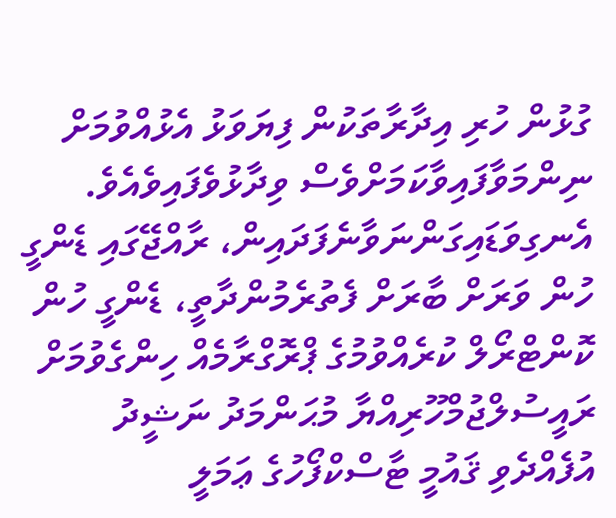ގުޅުން ހުރި އިދާރާތަކުން ފިޔަވަޅު އެޅުއްވުމަށް ނިންމަވާފައިވާކަމަށްވެސް ވިދާޅުވެފައިވެއެވެ.
އެނގިވަޑައިގަންނަވާނެފަދައިން، ރާއްޖޭގައި ޑެންގީ ހުން ވަރަށް ބާރަށް ފެތުރެމުންދާތީ، ޑެންގީ ހުން ކޮންޓްރޯލް ކުރެއްވުމުގެ ޕްރޮގްރާމެއް ހިންގެވުމަށް ރައީސުލްޖުމްހޫރިއްޔާ މުޙަންމަދު ނަޝީދު އުފެއްދެވި ޤައުމީ ޓާސްކްފޯހުގެ ޢަމަލީ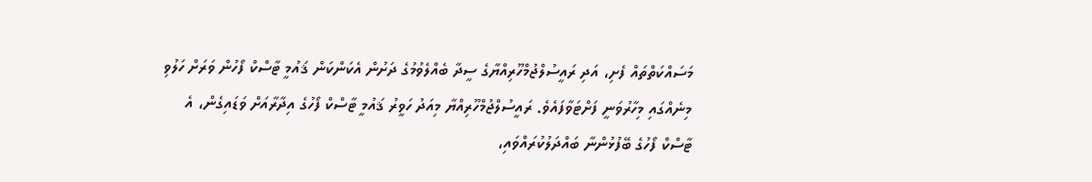މަސައްކަތްތައް ފެށި، އަދި ރައީސުލްޖުމްހޫރިއްޔާގެ ސީދާ ބެއްލެވުމުގެ ދަށުން އެކަންކަން ޤައުމީ ޓާސްކް ފޯހުން ވަރަށް ހަލުވި މިނެއްގައި މިހާރުވަނީ ފަށްޓަވާފައެވެ. ރައީސުލްޖުމްހޫރިއްޔާ މިއަދު ހަވީރު ޤައުމީ ޓާސްކް ފޯހުގެ އިދާރާއަށް ވަޑައިގެން، އެ ޓާސްކް ފޯހުގެ ބޭފުޅުންނާ ބައްދަލުކުރައްވައި،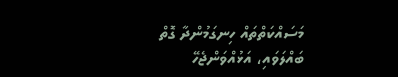މަސައްކަތްތައް ހިނގަމުންދާ ގޮތް ބައްލަވައި، އަޅުއްވަންޖެހޭ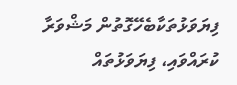ފިޔަވަޅުތަކާބެހޭގޮތުން މަޝްވަރާ ކުރައްވައި، ފިޔަވަޅުތައް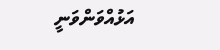އަޅުއްވަންވަނީ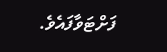ފަށްޓަވާފައެވެ.